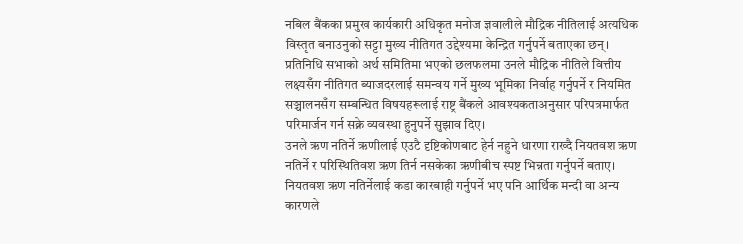नबिल बैंकका प्रमुख कार्यकारी अधिकृत मनोज ज्ञवालीले मौद्रिक नीतिलाई अत्यधिक विस्तृत बनाउनुको सट्टा मुख्य नीतिगत उद्देश्यमा केन्द्रित गर्नुपर्ने बताएका छन्।
प्रतिनिधि सभाको अर्थ समितिमा भएको छलफलमा उनले मौद्रिक नीतिले वित्तीय लक्ष्यसँग नीतिगत ब्याजदरलाई समन्वय गर्ने मुख्य भूमिका निर्वाह गर्नुपर्ने र नियमित सञ्चालनसँग सम्बन्धित विषयहरूलाई राष्ट्र बैंकले आवश्यकताअनुसार परिपत्रमार्फत परिमार्जन गर्न सक्ने व्यवस्था हुनुपर्ने सुझाव दिए।
उनले ऋण नतिर्ने ऋणीलाई एउटै दृष्टिकोणबाट हेर्न नहुने धारणा राख्दै नियतवश ऋण नतिर्ने र परिस्थितिवश ऋण तिर्न नसकेका ऋणीबीच स्पष्ट भिन्नता गर्नुपर्ने बताए।
नियतवश ऋण नतिर्नेलाई कडा कारबाही गर्नुपर्ने भए पनि आर्थिक मन्दी वा अन्य कारणले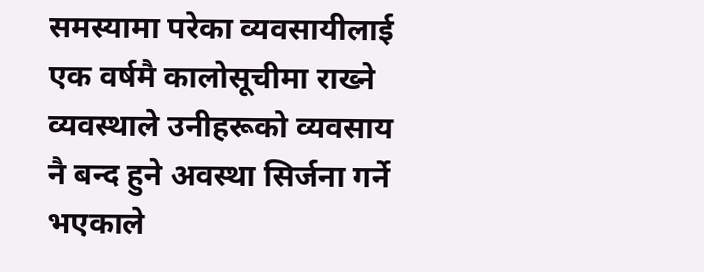समस्यामा परेका व्यवसायीलाई एक वर्षमै कालोसूचीमा राख्ने व्यवस्थाले उनीहरूको व्यवसाय नै बन्द हुने अवस्था सिर्जना गर्ने भएकाले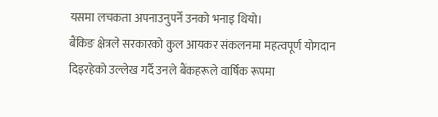यसमा लचकता अपनाउनुपर्ने उनको भनाइ थियो।
बैंकिङ क्षेत्रले सरकारको कुल आयकर संकलनमा महत्वपूर्ण योगदान दिइरहेको उल्लेख गर्दै उनले बैंकहरूले वार्षिक रूपमा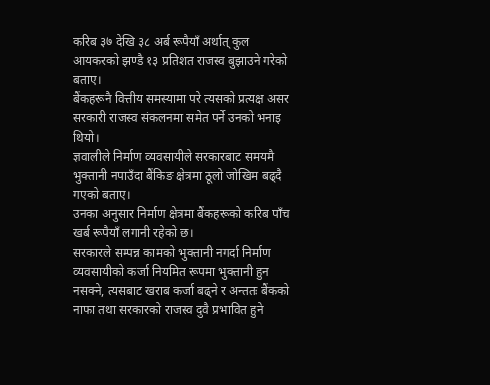करिब ३७ देखि ३८ अर्ब रूपैयाँ अर्थात् कुल आयकरको झण्डै १३ प्रतिशत राजस्व बुझाउने गरेको बताए।
बैंकहरूनै वित्तीय समस्यामा परे त्यसको प्रत्यक्ष असर सरकारी राजस्व संकलनमा समेत पर्ने उनको भनाइ थियो।
ज्ञवालीले निर्माण व्यवसायीले सरकारबाट समयमै भुक्तानी नपाउँदा बैंकिङ क्षेत्रमा ठूलो जोखिम बढ्दै गएको बताए।
उनका अनुसार निर्माण क्षेत्रमा बैंकहरूको करिब पाँच खर्ब रूपैयाँ लगानी रहेको छ।
सरकारले सम्पन्न कामको भुक्तानी नगर्दा निर्माण व्यवसायीको कर्जा नियमित रूपमा भुक्तानी हुन नसक्ने, त्यसबाट खराब कर्जा बढ्ने र अन्ततः बैंकको नाफा तथा सरकारको राजस्व दुवै प्रभावित हुने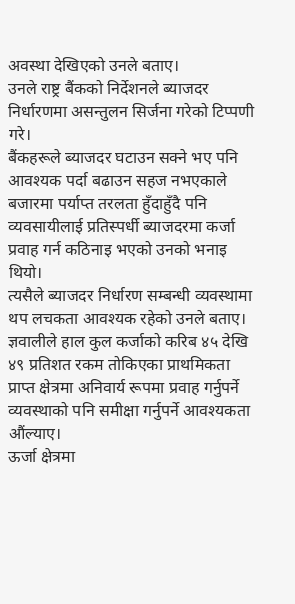अवस्था देखिएको उनले बताए।
उनले राष्ट्र बैंकको निर्देशनले ब्याजदर निर्धारणमा असन्तुलन सिर्जना गरेको टिप्पणी गरे।
बैंकहरूले ब्याजदर घटाउन सक्ने भए पनि आवश्यक पर्दा बढाउन सहज नभएकाले बजारमा पर्याप्त तरलता हुँदाहुँदै पनि व्यवसायीलाई प्रतिस्पर्धी ब्याजदरमा कर्जा प्रवाह गर्न कठिनाइ भएको उनको भनाइ थियो।
त्यसैले ब्याजदर निर्धारण सम्बन्धी व्यवस्थामा थप लचकता आवश्यक रहेको उनले बताए।
ज्ञवालीले हाल कुल कर्जाको करिब ४५ देखि ४९ प्रतिशत रकम तोकिएका प्राथमिकता प्राप्त क्षेत्रमा अनिवार्य रूपमा प्रवाह गर्नुपर्ने व्यवस्थाको पनि समीक्षा गर्नुपर्ने आवश्यकता औंल्याए।
ऊर्जा क्षेत्रमा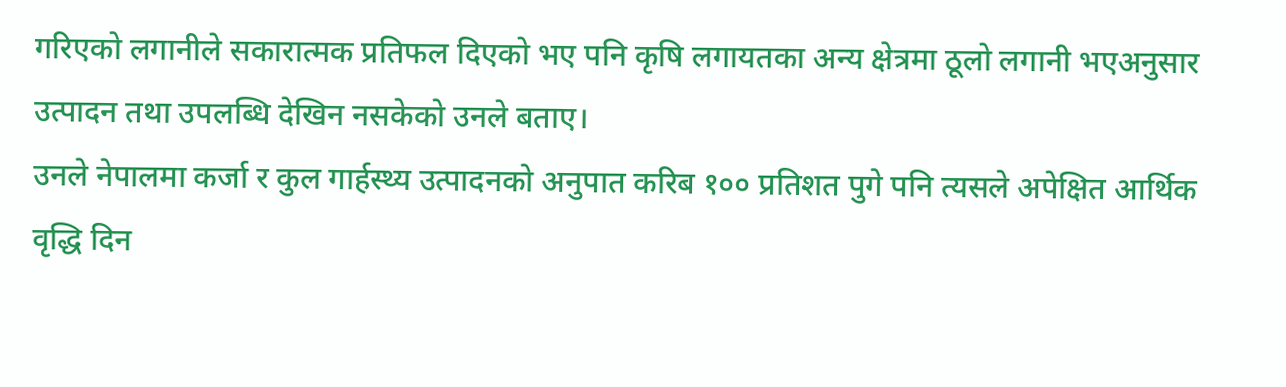गरिएको लगानीले सकारात्मक प्रतिफल दिएको भए पनि कृषि लगायतका अन्य क्षेत्रमा ठूलो लगानी भएअनुसार उत्पादन तथा उपलब्धि देखिन नसकेको उनले बताए।
उनले नेपालमा कर्जा र कुल गार्हस्थ्य उत्पादनको अनुपात करिब १०० प्रतिशत पुगे पनि त्यसले अपेक्षित आर्थिक वृद्धि दिन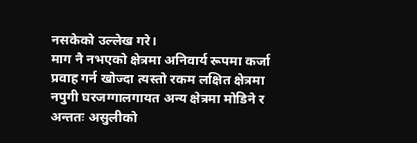नसकेको उल्लेख गरे।
माग नै नभएको क्षेत्रमा अनिवार्य रूपमा कर्जा प्रवाह गर्न खोज्दा त्यस्तो रकम लक्षित क्षेत्रमा नपुगी घरजग्गालगायत अन्य क्षेत्रमा मोडिने र अन्ततः असुलीको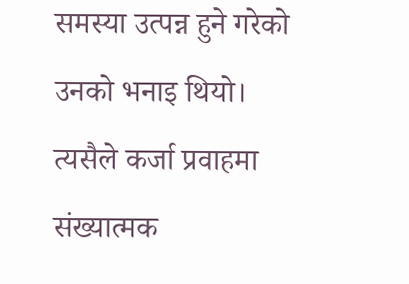समस्या उत्पन्न हुने गरेको उनको भनाइ थियो।
त्यसैले कर्जा प्रवाहमा संख्यात्मक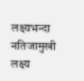लक्ष्यभन्दा नतिजामुखी लक्ष्य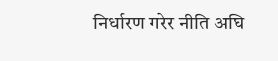निर्धारण गरेर नीति अघि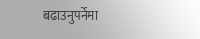बढाउनुपर्नेमा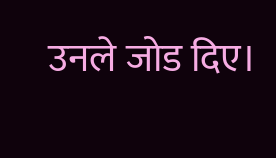उनले जोड दिए।